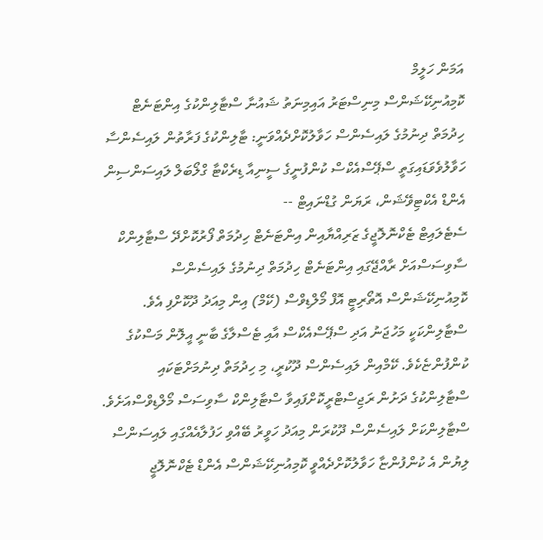އަމަން ހަލީމް
ކޮމިއުނިކޭޝަންސް މިނިސްޓަރު އައިމިނަތު ޝައުނާ ސްޓާލިންކުގެ އިންޓަނެޓް ހިދުމަތް ދިނުމުގެ ލައިސެންސް ހަވާލުކޮށްދެއްވަނީ: ޓާލިންކުގެ ފަރާތުން ލައިސެންސާ ހަވާލުވެވަޑައިގަތީ ސްޕޭސްއެކްސް ކުންފުނީގެ ސީނިއާ ޑިރެކްޓާ ގްލޯބަލް ލައިސަންސިން އެންޑް އެކްޓިވޭޝަން، ރަޔަން ގުޑްނައިޓް --
ސެޓެލައިޓް ޓެކްނޮލޮޖީގެ ޒަރިއްޔާއިން އިންޓަނެޓް ހިދުމަތް ފޯރުކޮށްދޭ ސްޓާލިންކް ސާވިސަސްއަށް ރާއްޖޭގައި އިންޓަނެޓް ހިދުމަތް ދިނުމުގެ ލައިސެންސް ކޮމިއުނިކޭޝަންސް އޮތޯރިޓީ އޮފް މޯލްޑިވްސް (ކޭމް) އިން މިއަދު ދޫކޮށްފި އެވެ.
ސްޓާލިންކަކީ މަހުޖަނު އަދި ސްޕޭސްއެކްސް އާއި ޓެސްލާގެ ބާނީ އީލޮން މަސްކުގެ ކުންފުންޏެކެވެ. ކޭމްއިން ލައިސެންސް ދޫކުރީ، މި ހިދުމަތް ދިނުމަށްޓަކައި ސްޓާލިންކުގެ ދަށުން ރަޖިސްޓްރީކޮށްފައިވާ ސްޓާލިންކް ސާވިސަސް މޯލްޑިވްސްއަށެވެ.
ސްޓާލިންކަށް ލައިސެންސް ދޫކުރަން މިއަދު ހަވީރު ބޭއްވި ހަފުލާއެއްގައި ލައިސަންސް ލިޔުން އެ ކުންފުންޏާ ހަވާލުކޮށްދެއްވީ ކޮމިއުނިކޭޝަންސް އެންޑް ޓެކްނޮލޮޖީ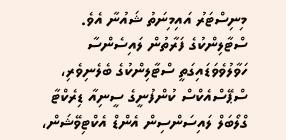މިނިސްޓަރު އައިމިނަތު ޝައުނާ އެވެ. ސްޓާލިންކުގެ ފަރާތުން ލައިސެންސާ ހަވާލުވެވަޑައިގަތީ ސްޓާލިންކުގެ ބެލެނިވެރި، ސްޕޭސްއެކްސް ކުންފުނީގެ ސީނިއާ ޑިރެކްޓާ ގްލޯބަލް ލައިސަންސިން އެންޑް އެކްޓިވޭޝަން،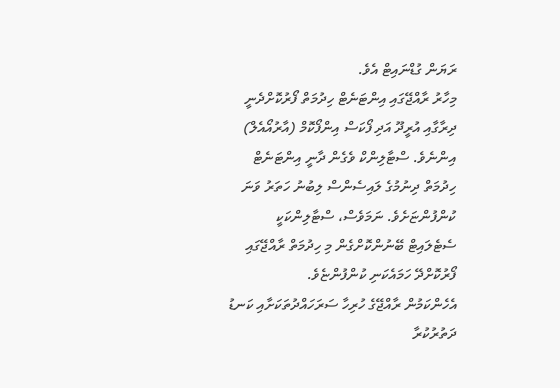ރަޔަން ގުޑްނައިޓް އެވެ.
މިހާރު ރާއްޖޭގައި އިންޓަނެޓް ހިދުމަތް ފޯރުކޮށްދެނީ ދިރާގާއި އުރީދޫ އަދި ފޯކަސް އިންފޯކޮމް (އާރުއޯއެލް) އިންނެވެ. ސްޓާލިންކް ވެގެން ދާނީ އިންޓަނެޓް ހިދުމަތް ދިނުމުގެ ލައިސެންސް ލިބުނު ހަތަރު ވަނަ ކުންފުންޏަށެވެ. ނަމަވެސް، ސްޓާލިންކަކީ ސެޓެލައިޓް ބޭނުންކޮށްގެން މި ހިދުމަތް ރާއްޖޭގައި ފޯރުކޮށްދޭ ހަމައެކަނި ކުންފުންޏެވެ.
އެހެންކަމުން ރާއްޖޭގެ ހުރިހާ ސަރަހައްދުތަކަށާއި ކަނޑު ދަތުރުކުރާ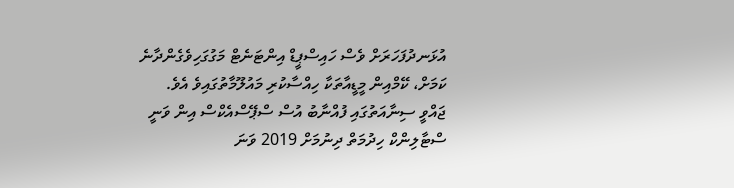އުޅަނދުފަހަރަށް ވެސް ހައިސްޕީޑް އިންޓަނެޓް މަގުގަހިވެގެންދާނެ ކަމަށް، ކޭމްއިން މީޑީއާތަކާ ހިއްސާކުރި މައުލޫމާތުގައިވެ އެވެ.
ޖައްވީ ސިނާއަތުގައި ފުއްނާބު އުސް ސްޕޭސްއެކްސް އިން ވަނީ ސްޓާލިންކް ހިދުމަތް ދިނުމަށް 2019 ވަނަ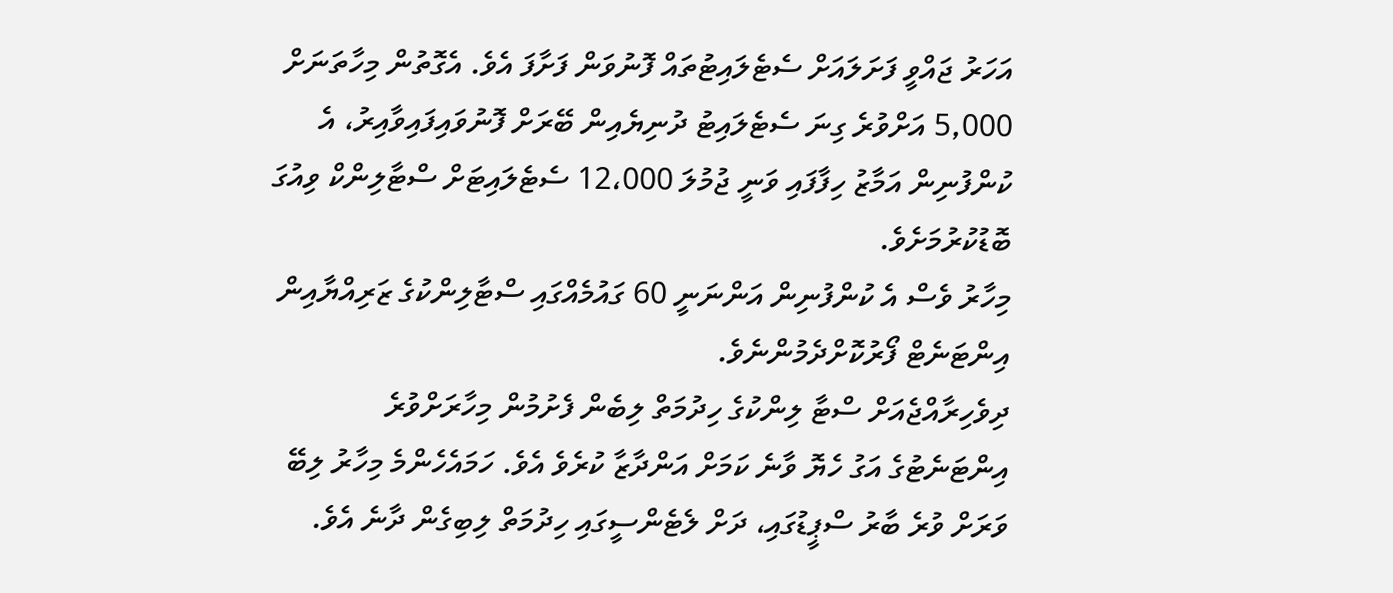އަހަރު ޖައްވީ ފަށަލައަށް ސެޓެލައިޓުތައް ފޮނުވަން ފަށާފަ އެވެ. އެގޮތުން މިހާތަނަށް 5,000 އަށްވުރެ ގިނަ ސެޓެލައިޓު ދުނިޔެއިން ބޭރަށް ފޮނުވައިފައިވާއިރު، އެ ކުންފުނިން އަމާޒު ހިފާފައި ވަނީ ޖުމުލަ 12،000 ސެޓެލައިޓަށް ސްޓާލިންކް ވިއުގަ ބޮޑުކުރުމަށެވެ.
މިހާރު ވެސް އެ ކުންފުނިން އަންނަނީ 60 ގައުމެއްގައި ސްޓާލިންކުގެ ޒަރިއްޔާއިން އިންޓަނެޓް ފޯރުކޮށްދެމުންނެވެ.
ދިވެހިރާއްޖެއަށް ސްޓާ ލިންކުގެ ހިދުމަތް ލިބެން ފެށުމުން މިހާރަށްވުރެ އިންޓަނެޓުގެ އަގު ހެޔޮ ވާނެ ކަމަށް އަންދާޒާ ކުރެވެ އެވެ. ހަމައެހެންމެ މިހާރު ލިބޭ ވަރަށް ވުރެ ބާރު ސްޕީޑުގައި، ދަށް ލެޓެންސީގައި ހިދުމަތް ލިބިގެން ދާނެ އެވެ.